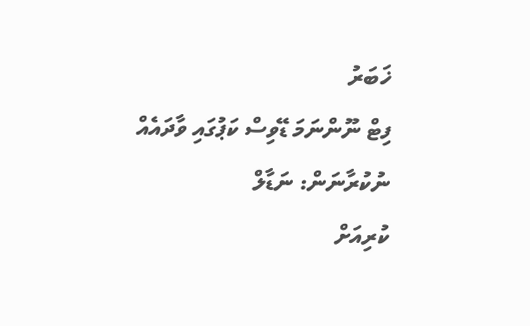ޚަބަރު
ފިޓް ނޫންނަމަ ޑޭވިސް ކަޕުގައި ވާދައެއް ނުކުރާނަން: ނަޑާލް
ކުރިއަށް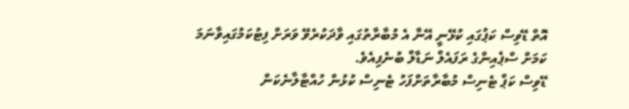އޮތް ޑޭވިސް ކަޕުގައި ކުޅޭނީ އޭނާ އެ މުބާރާތުގައި ވާދަކުރެވޭ ވަރަށް ފިޓުކަމުގައިވާނަމަ ކަމަށް ސްޕެއިންގެ ރަފައެލް ނަޑާލް ބުނެފިއެވެ.
ޑޭވިސް ކަޕް ޓެނިސް މުބާރާތަށްފަހު ޓެނިސް ކުޅުން ހުއްޓާލާނެކަން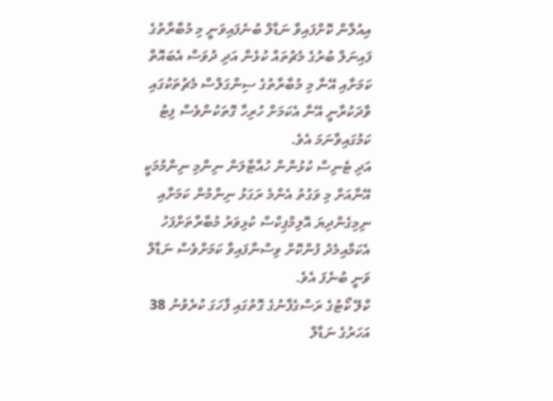އިއުލާން ކޮށްފައިވާ ނަޑާލް ބުނެފައިވަނީ މި މުބާރާތުގެ ފައިނަލް ބުރުގެ މެޗުތައް ކުޅެން އަދި ދުވަސް އެބައޮތް ކަމަށާއި އޭނާ މި މުބާރާތުގެ ސިންގަލްސް މެޗުތަކުގައި ވާދަކުރާނީ އޭނާ އެކަމަށް ހުރިހާ ގޮތަކުންވެސް ފިޓު ކަމުގައިވާނަމަ އެވެ.
އަދި ޓެނިސް ކުޅުންން ހުއާޓާލަން ނިންމި ނިންމުމަކީ އޭނާއަށް މި ވަގުތު އެންމެ ރަގަޅު ނިންމުން ކަމަށާއި ނިމިގެންދިޔަ އޮލިމްޕިކްސް ކުޅިވަރު މުބާރާތަށްފަހު އެކަމާއިމެދު ފުންކޮށް ވިސްނާފައިވާ ކަމަށްވެސް ނަޑާލް ވަނީ ބުނެފަ އެވެ.
ކްލޭ ކޯޓުގެ ރަސްގެފާނުގެ ގޮތުގައި ފާހަގަ ކުރެވުނު 38 އަހަރުގެ ނަޑާލް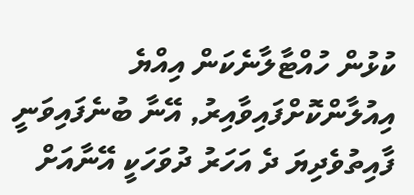ކުޅުން ހުއްޓާލާނެކަން އިއްޔެ އިއުލާންކޮށްފައިވާއިރު, އޭނާ ބުނެފައިވަނީ ފާއިތުވެދިޔަ ދެ އަހަރު ދުވަހަކީ އޭނާއަށް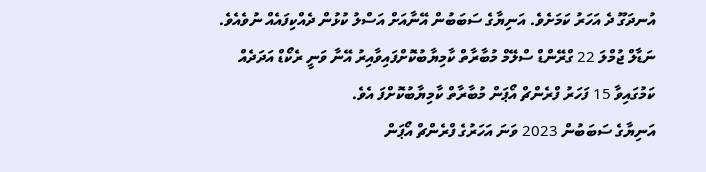އުނދަގޫ ދެ އަހަރު ކަމަށެވެ. އަނިޔާގެ ސަބަބުން އޭނާއަށް އަސްލު ކުޅުން ދެއްކިފައެއް ނުވެއެވެ.
ނަޑާލް ޖުމްލަ 22 ގްރޭންޑް ސްލޭމް މުބާރާތް ކާމިޔާބުކޮށްފައިވާއިރު އޭނާ ވަނީ ރެކޯޑް އަދަދެއް ކަމުގައިވާ 15 ފަހަރު ފްރެންޗް އޯޕަން މުބާރާތް ކާމިޔާބުކޮށްފަ އެވެ.
އަނިޔާގެ ސަބަބުން 2023 ވަނަ އަހަރުގެ ފްރެންޗް އޯޕަން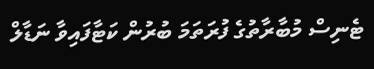ޓެނިސް މުބާރާތުގެ ފުރަތަމަ ބުރުން ކަޓާފައިވާ ނަޑާލް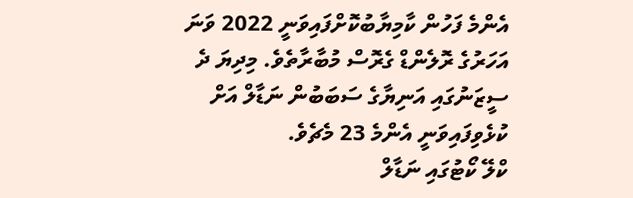އެންމެ ފަހުން ކާމިޔާބުކޮށްފައިވަނީ 2022 ވަނަ އަހަރުގެ ރޮލެންޑް ގެރޮސް މުބާރާތެވެ. މިދިޔަ ދެ ސީޒަނުގައި އަނިޔާގެ ސަބަބުން ނަޑާލް އަށް ކުޅެވިފައިވަނީ އެންމެ 23 މެޗެވެ.
ކްލޭ ކޯޓުގައި ނަޑާލް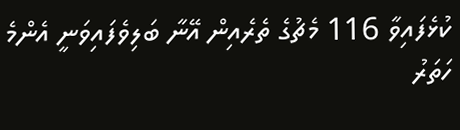ކުޅެފައިވާ 116 މެޗުގެ ތެރެއިން އޭނާ ބަލިވެފައިވަނީ އެންމެ ހަތަރު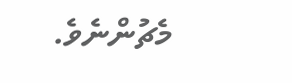މެޗުންނެވެ.